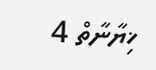ޚިޔާނާތް 4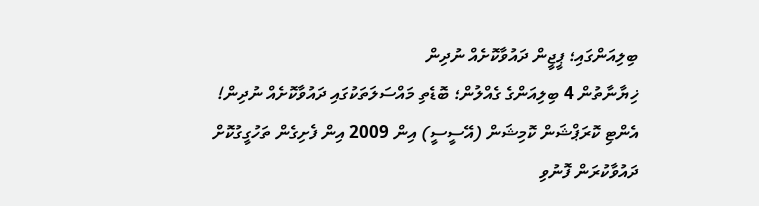ބިލިއަންގައި؛ ޕީޖީން ދައުވާކޮށެއް ނުދިން
ޚިޔާނާތުން 4 ބިލިއަންގެ ގެއްލުން؛ ބޮޑެތި މައްސަލަތަކުގައި ދައުވާކޮށެއް ނުދިން!
އެންޓި ކޮރަޕްޝަން ކޮމިޝަން (އޭސީސީ) އިން 2009 އިން ފެށިގެން ތަހުގީގުކޮށް ދައުވާކުރަން ފޮނުވި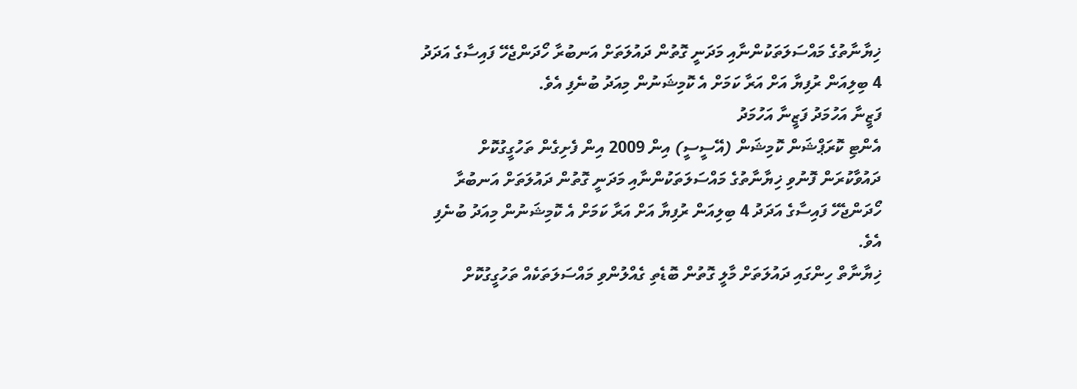ޚިޔާނާތުގެ މައްސަލަތަކުންނާއި މަދަނީ ގޮތުން ދައުލަތަށް އަނބުރާ ހޯދަންޖެހޭ ފައިސާގެ އަދަދު 4 ބިލިއަން ރުފިޔާ އަށް އަރާ ކަމަށް އެ ކޮމިޝަނުން މިއަދު ބުނެފި އެވެ.
ފަޒީނާ އަހުމަދު ފަޒީނާ އަހުމަދު
އެންޓި ކޮރަޕްޝަން ކޮމިޝަން (އޭސީސީ) އިން 2009 އިން ފެށިގެން ތަހުގީގުކޮށް ދައުވާކުރަން ފޮނުވި ޚިޔާނާތުގެ މައްސަލަތަކުންނާއި މަދަނީ ގޮތުން ދައުލަތަށް އަނބުރާ ހޯދަންޖެހޭ ފައިސާގެ އަދަދު 4 ބިލިއަން ރުފިޔާ އަށް އަރާ ކަމަށް އެ ކޮމިޝަނުން މިއަދު ބުނެފި އެވެ.
ޚިޔާނާތް ހިންގައި ދައުލަތަށް މާލީ ގޮތުން ބޮޑެތި ގެއްލުންވި މައްސަލަތަކެއް ތަހުގީގުކޮށް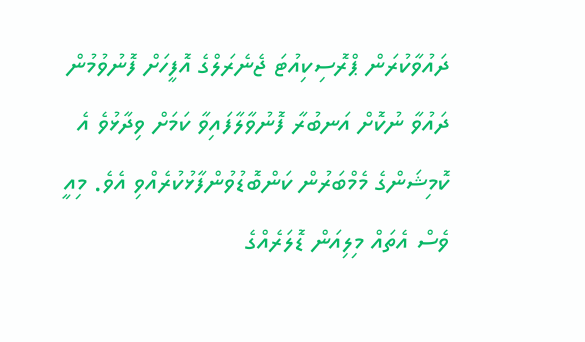ދައުވާކުރަން ޕްރޮސިކިއުޓަ ޖެނެރަލްގެ އޮފީހަށް ފޮނުވުމުން ދައުވާ ނުކޮށް އަނބުރާ ފޮނުވާލާފައިވާ ކަމަށް ވިދާޅުވެ އެ ކޮމިޝަންގެ މެމްބަރުން ކަންބޮޑުވުންފާޅުކުރެއްވި އެވެ. މިއީ ވެސް އެތައް މިލިއަން ޑޮލަރެއްގެ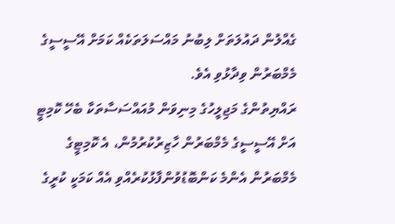ގެއްލުން ދައުލަތަށް ލިބުނު މައްސަލަތަކެއް ކަމަށް އޭސީސީގެ މެމްބަރުން ވިދާޅުވި އެވެ.
ރައްޔިތުންގެ މަޖިލީހުގެ މިނިވަން މުއައްސަސާތަކާ ބެހޭ ކޮމިޓީ އަށް އޭސީސީގެ މެމްބަރުން ހާޒިރުކުރުމުން، އެ ކޮމިޓީގެ މެމްބަރުން އެންމެ ކަންބޮޑުވުންފާޅުކުރެއްވި އެއް ކަމަކީ ކުރީގެ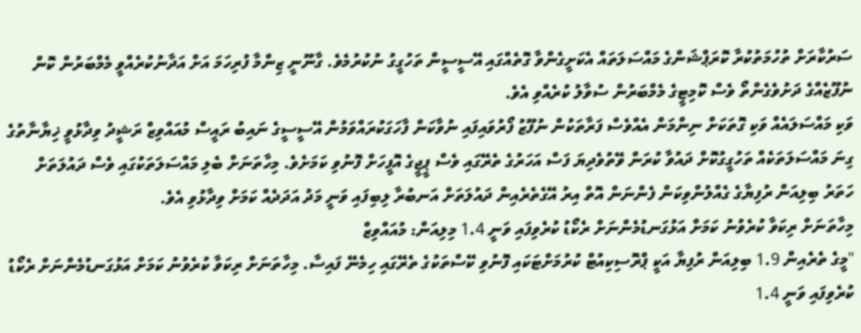ސަރުކާރަށް ތުހުމަތުކުރާ ކޮރަޕްޝަންގެ މައްސަލަތައް އެކަށީގެންވާ ގޮތެއްގައި އޭސީސީން ތަހުގީގު ނުކުރުމެވެ. ގާނޫނީ ޒިންމާ ފުރިހަމަ އަށް އަދާނުކުރެއްވީ މެމްބަރުން ކޮން ނުފޫޒެއްގެ ދަށުވެގެންތޯ ވެސް ކޮމިޓީގެ މެމްބަރުން ސުވާލު ކުރެއްވި އެވެ.
ވަކި މައްސަލައެއް ވަކި ގޮތަކަށް ނިންމަން އެއްވެސް ފަރާތަކުން ނުފޫޒު ފޯރުވައިފައި ނުވާކަން ފާހަގަކުރައްވަމުން އޭސީސީގެ ނައިބު ރައީސް މުއައްވިޒް ރަޝީދު ވިދާޅުވީ ޚިޔާނާތުގެ ގިނަ މައްސަލަތަކެއް ތަހުގީގުކޮށް ދައުވާ ކުރަން ވޭތުވެދިޔަ ފަސް އަހަރުގެ ތެރޭގައި ވެސް ޕީޖީގެ އޮފީހަށް ފޮނުވި ކަމަށެވެ. މިހާތަނަށް ބެލި މައްސަލަތަކުގައި ވެސް ދައުލަތަށް ހަތަރު ބިލިއަން ރުފިޔާގެ ގެއްލުންވިކަން ފެންނަން އޮތް އިރު އޭގެތެރެއިން ދައުލަތަށް އަނބުރާ ލިބިފައި ވަނީ މަދު އަދަދެއް ކަމަށް ވިދާޅުވި އެވެ.
މިހާތަނަށް ރިކަވާ ކުރެވުނު ކަމަށް އަޅުގަނޑުމެންނަށް ރެކޯޑު ކުރެވިފައި ވަނީ 1.4 މިލިއަން: މުއައްވިޒް
"މީގެ ތެރެއިން 1.9 ބިލިއަން ރުފިޔާ އަކީ ޕްރޮސިކިއުޓް ކުރުމަށްޓަކައި ފޮނުވި ކޭސްތަކުގެ ތެރޭގައި ހިމެނޭ ފައިސާ. މިހާތަނަށް ރިކަވާ ކުރެވުނު ކަމަށް އަޅުގަނޑުމެންނަށް ރެކޯޑު ކުރެވިފައި ވަނީ 1.4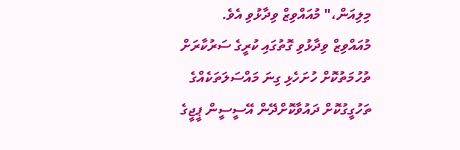މިލިއަން،" މުއައްވިޒް ވިދާޅުވި އެވެ.
މުއައްވިޒް ވިދާޅުވި ގޮތުގައި ކުރީގެ ސަރުކާރަށް ތުހުމަތުކޮށް ހުށަހެޅި ގިނަ މައްސަލަތަކެއްގެ ތަހުގީގުކޮށް ދައުވާކޮށްދޭން އޭސީސީން ޕީޖީގެ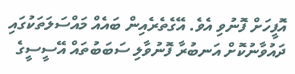އޮފީހަށް ފޮނުވި އެވެ. އޭގެތެރެއިން ބައެއް މައްސަލަތަކުގައި ދައުވާނުކޮށް އަނބުރާ ފޮނުވާލި ސަބަބުތައް އޭސީސީގެ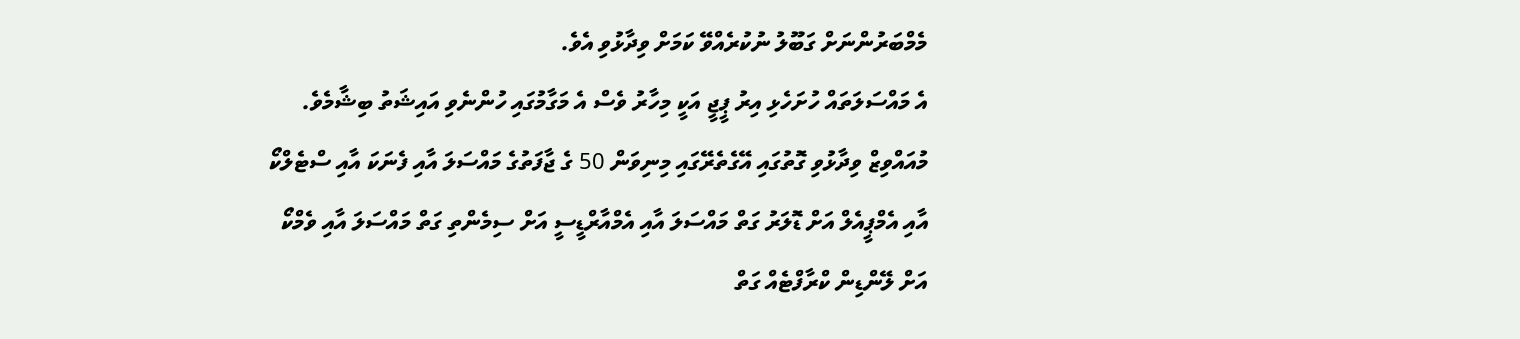މެމްބަރުންނަށް ގަބޫލު ނުކުރެއްވޭ ކަމަށް ވިދާޅުވި އެވެ.
އެ މައްސަލަތައް ހުށަހެޅި އިރު ޕީޖީ އަކީ މިހާރު ވެސް އެ މަގާމުގައި ހުންނެވި އައިޝަތު ބިޝާމެވެ.
މުއައްވިޒް ވިދާޅުވި ގޮތުގައި އޭގެތެރޭގައި މިނިވަން 50 ގެ ޖާފަތުގެ މައްސަލަ އާއި ފެނަކަ އާއި ސްޓެލްކޯ އާއި އެމްޕީއެލް އަށް ޑޮލަރު ގަތް މައްސަލަ އާއި އެމްއާރްޑީސީ އަށް ސިމެންތި ގަތް މައްސަލަ އާއި ވެމްކޯ އަށް ލޭންޑިން ކްރާފްޓެއް ގަތް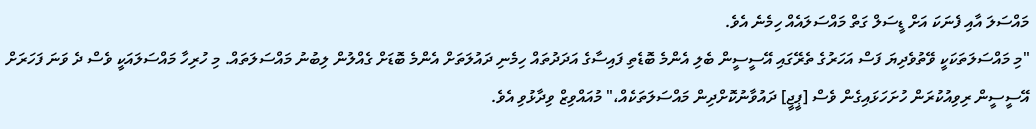މައްސަލަ އާއި ފެނަކަ އަށް ޑީސަލް ގަތް މައްސަލައެއް ހިމެނެ އެވެ.
"މި މައްސަލަތަކަކީ ވޭތުވެދިޔަ ފަސް އަހަރުގެ ތެރޭގައި އޭސީސީން ބެލި އެންމެ ބޮޑެތި ފައިސާގެ އަދަދުތައް ހިމެނި ދައުލަތަށް އެންމެ ބޮޑަށް ގެއްލުން ލިބުނު މައްސަލަތައް. މި ހުރިހާ މައްސަލައަކީ ވެސް ދެ ވަނަ ފަހަރަށް އޭސީސީން ރިވިއުކުރަން ހުށަހަޅައިގެން ވެސް [ޕީޖީ] ދައުވާނުކޮށްދިން މައްސަލަތަކެއް،" މުއައްވިޒް ވިދާޅުވި އެވެ.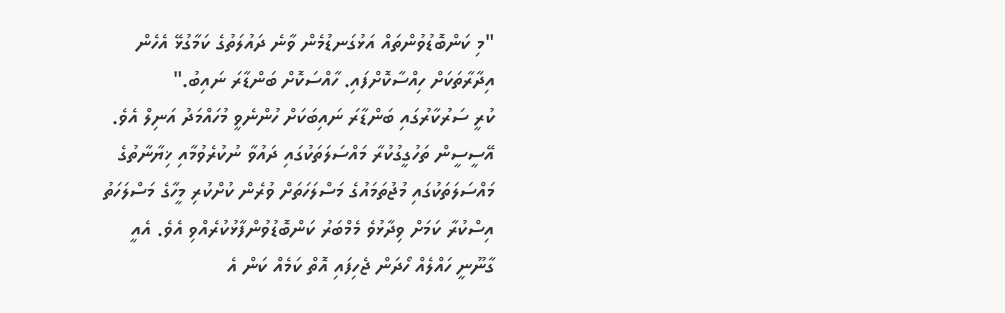"މި ކަންބޮޑުވުންތައް އަޅުގަނޑުމެން ވާނެ ދައުލަތުގެ ކަމާގުޅޭ އެހެން އިދާރާތަކަށް ހިއްސާކޮށްފައި. ހާއްސަކޮށް ބަންޑާރަ ނައިބު."
ކުރީ ސަރުކާރުގައި ބަންޑާރަ ނައިބަކަށް ހުންނެވީ މުހައްމަދު އަނިލް އެވެ.
އޭސީސީން ތަހުގީގުކުރާ މައްސަލަތަކުގައި ދައުވާ ނުކުރެވުމާއި ޚިޔާނާތުގެ މައްސަލަތަކުގައި މުޖުތަމައުގެ މަސްލަހަތަށް ވުރެން ކުށްކުރި މީހާގެ މަސްލަހަތު އިސްކުރާ ކަމަށް ވިދާޅުވެ މެމްބަރު ކަންބޮޑުވުންފާޅުކުރެއްވި އެވެ. އެއީ ގާނޫނީ ހައްލެއް ހޯދަން ޖެހިފައި އޮތް ކަމެއް ކަން އެ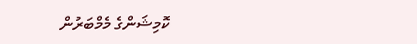ކޮމިޝަންގެ މެމްބަރުން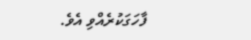ފާހަގަކުރެއްވި އެވެ.